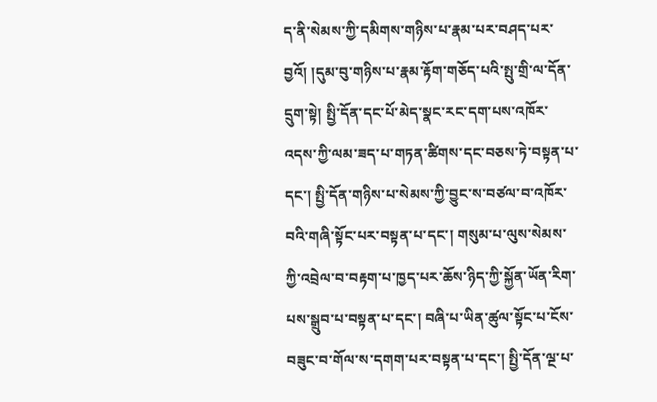ད་ནི་སེམས་ཀྱི་དམིགས་གཉིས་པ་རྣམ་པར་བཤད་པར་བྱའོ། །དུམ་བུ་གཉིས་པ་རྣམ་རྟོག་གཅོད་པའི་སྤུ་གྲི་ལ་དོན་དྲུག་སྟེ། སྤྱི་དོན་དང་པོ་མེད་སྣང་རང་དག་པས་འཁོར་འདས་ཀྱི་ལམ་ཟད་པ་གཏན་ཚིགས་དང་བཅས་ཏེ་བསྟན་པ་དང་། སྤྱི་དོན་གཉིས་པ་སེམས་ཀྱི་བྱུང་ས་བཙལ་བ་འཁོར་བའི་གཞི་སྟོང་པར་བསྟན་པ་དང་། གསུམ་པ་ལུས་སེམས་ཀྱི་འབྲེལ་བ་བརྟག་པ་ཁྱད་པར་ཆོས་ཉིད་ཀྱི་སྐྱོན་ཡོན་རིག་པས་སྒྲུབ་པ་བསྟན་པ་དང་། བཞི་པ་ཡིན་ཚུལ་སྟོང་པ་ངོས་བཟུང་བ་གོལ་ས་དགག་པར་བསྟན་པ་དང་། སྤྱི་དོན་ལྔ་པ་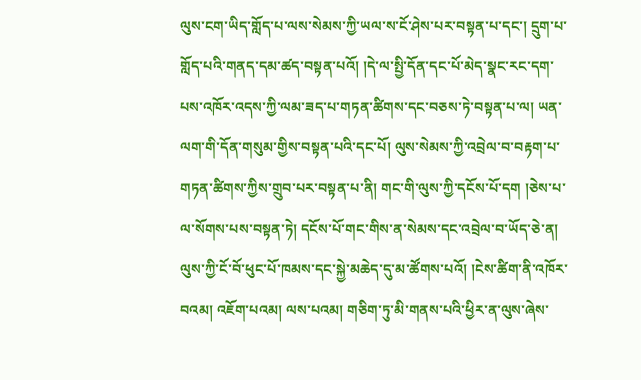ལུས་ངག་ཡིད་གློད་པ་ལས་སེམས་ཀྱི་ཡལ་ས་ངོ་ཤེས་པར་བསྟན་པ་དང་། དྲུག་པ་གློད་པའི་གནད་དམ་ཚད་བསྟན་པའོ། །དེ་ལ་སྤྱི་དོན་དང་པོ་མེད་སྣང་རང་དག་པས་འཁོར་འདས་ཀྱི་ལམ་ཟད་པ་གཏན་ཚིགས་དང་བཅས་ཏེ་བསྟན་པ་ལ། ཡན་ལག་གི་དོན་གསུམ་གྱིས་བསྟན་པའི་དང་པོ། ལུས་སེམས་ཀྱི་འབྲེལ་བ་བརྟག་པ་གཏན་ཚིགས་ཀྱིས་གྲུབ་པར་བསྟན་པ་ནི། གང་གི་ལུས་ཀྱི་དངོས་པོ་དག །ཅེས་པ་ལ་སོགས་པས་བསྟན་ཏེ། དངོས་པོ་གང་གིས་ན་སེམས་དང་འབྲེལ་བ་ཡོད་ཅེ་ན། ལུས་ཀྱི་ངོ་བོ་ཕུང་པོ་ཁམས་དང་སྐྱེ་མཆེད་དུ་མ་ཚོགས་པའོ། །ངེས་ཚིག་ནི་འཁོར་བའམ། འཇོག་པའམ། ལས་པའམ། གཅིག་ཏུ་མི་གནས་པའི་ཕྱིར་ན་ལུས་ཞེས་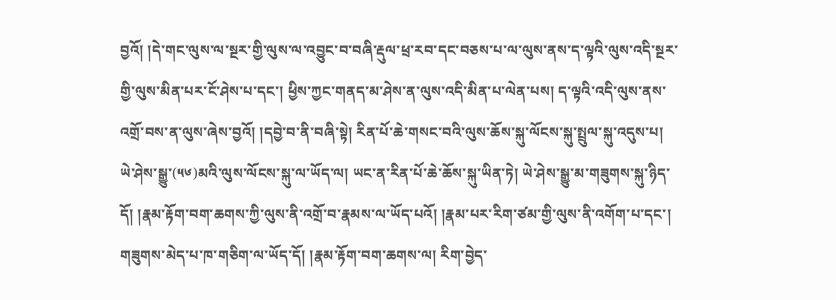བྱའོ། །དེ་གང་ལུས་ལ་སྔར་གྱི་ལུས་ལ་འབྱུང་བ་བཞི་རྡུལ་ཕྲ་རབ་དང་བཅས་པ་ལ་ལུས་ནས་ད་ལྟའི་ལུས་འདི་སྔར་གྱི་ལུས་མིན་པར་ངོ་ཤེས་པ་དང་། ཕྱིས་ཀྱང་གནད་མ་ཤེས་ན་ལུས་འདི་མིན་པ་ལེན་པས། ད་ལྟའི་འདི་ལུས་ནས་འགྲོ་བས་ན་ལུས་ཞེས་བྱའོ། །དབྱེ་བ་ནི་བཞི་སྟེ། རིན་པོ་ཆེ་གསང་བའི་ལུས་ཆོས་སྐུ་ལོངས་སྐུ་སྤྲུལ་སྐུ་འདུས་པ། ཡེ་ཤེས་སྒྱུ་(༥༦)མའི་ལུས་ལོངས་སྐུ་ལ་ཡོད་ལ། ཡང་ན་རིན་པོ་ཆེ་ཆོས་སྐུ་ཡིན་ཏེ། ཡེ་ཤེས་སྒྱུ་མ་གཟུགས་སྐུ་ཉིད་དོ། །རྣམ་རྟོག་བག་ཆགས་ཀྱི་ལུས་ནི་འགྲོ་བ་རྣམས་ལ་ཡོད་པའོ། །རྣམ་པར་རིག་ཙམ་གྱི་ལུས་ནི་འགོག་པ་དང་། གཟུགས་མེད་པ་ཁ་གཅིག་ལ་ཡོད་དོ། །རྣམ་རྟོག་བག་ཆགས་ལ། རིག་བྱེད་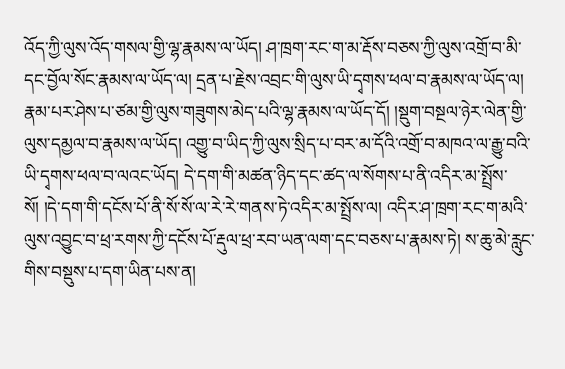འོད་ཀྱི་ལུས་འོད་གསལ་གྱི་ལྷ་རྣམས་ལ་ཡོད། ཤ་ཁྲག་རང་ག་མ་རྡོས་བཅས་ཀྱི་ལུས་འགྲོ་བ་མི་དང་བྱོལ་སོང་རྣམས་ལ་ཡོད་ལ། དྲན་པ་རྗེས་འབྲང་གི་ལུས་ཡི་དྭགས་ཕལ་བ་རྣམས་ལ་ཡོད་ལ། རྣམ་པར་ཤེས་པ་ཙམ་གྱི་ལུས་གཟུགས་མེད་པའི་ལྷ་རྣམས་ལ་ཡོད་དོ། །སྡུག་བསྔལ་ཉེར་ལེན་གྱི་ལུས་དམྱལ་བ་རྣམས་ལ་ཡོད། འགྱུ་བ་ཡིད་ཀྱི་ལུས་སྲིད་པ་བར་མ་དོའི་འགྲོ་བ་མཁའ་ལ་རྒྱུ་བའི་ཡི་དྭགས་ཕལ་བ་ལའང་ཡོད། དེ་དག་གི་མཚན་ཉིད་དང་ཚད་ལ་སོགས་པ་ནི་འདིར་མ་སྤྲོས་སོ། །དེ་དག་གི་དངོས་པོ་ནི་སོ་སོ་ལ་རེ་རེ་གནས་ཏེ་འདིར་མ་སྤྲོས་ལ། འདིར་ཤ་ཁྲག་རང་ག་མའི་ལུས་འབྱུང་བ་ཕྲ་རགས་ཀྱི་དངོས་པོ་རྡུལ་ཕྲ་རབ་ཡན་ལག་དང་བཅས་པ་རྣམས་ཏེ། ས་ཆུ་མེ་རླུང་གིས་བསྡུས་པ་དག་ཡིན་པས་ན།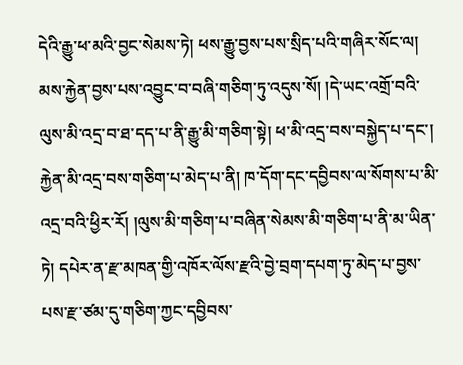དེའི་རྒྱུ་ཕ་མའི་བྱང་སེམས་ཏེ། ཕས་རྒྱུ་བྱས་པས་སྲིད་པའི་གཞིར་སོང་ལ། མས་རྐྱེན་བྱས་པས་འབྱུང་བ་བཞི་གཅིག་ཏུ་འདུས་སོ། །དེ་ཡང་འགྲོ་བའི་ལུས་མི་འདྲ་བ་ཐ་དད་པ་ནི་རྒྱུ་མི་གཅིག་སྟེ། ཕ་མི་འདྲ་བས་བསྐྱེད་པ་དང་། རྐྱེན་མི་འདྲ་བས་གཅིག་པ་མེད་པ་ནི། ཁ་དོག་དང་དབྱིབས་ལ་སོགས་པ་མི་འདྲ་བའི་ཕྱིར་རོ། །ལུས་མི་གཅིག་པ་བཞིན་སེམས་མི་གཅིག་པ་ནི་མ་ཡིན་ཏེ། དཔེར་ན་རྫ་མཁན་གྱི་འཁོར་ལོས་རྫའི་བྱེ་བྲག་དཔག་ཏུ་མེད་པ་བྱས་པས་རྫ་ཙམ་དུ་གཅིག་ཀྱང་དབྱིབས་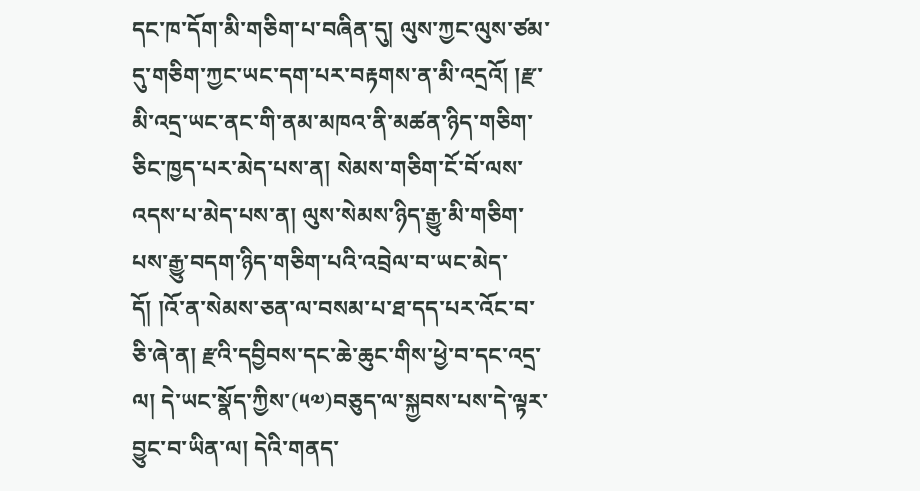དང་ཁ་དོག་མི་གཅིག་པ་བཞིན་དུ། ལུས་ཀྱང་ལུས་ཙམ་དུ་གཅིག་ཀྱང་ཡང་དག་པར་བརྟགས་ན་མི་འདྲའོ། །རྫ་མི་འདྲ་ཡང་ནང་གི་ནམ་མཁའ་ནི་མཚན་ཉིད་གཅིག་ཅིང་ཁྱད་པར་མེད་པས་ན། སེམས་གཅིག་ངོ་བོ་ལས་འདས་པ་མེད་པས་ན། ལུས་སེམས་ཉིད་རྒྱུ་མི་གཅིག་པས་རྒྱུ་བདག་ཉིད་གཅིག་པའི་འབྲེལ་བ་ཡང་མེད་དོ། །འོ་ན་སེམས་ཅན་ལ་བསམ་པ་ཐ་དད་པར་འོང་བ་ཅི་ཞེ་ན། རྫའི་དབྱིབས་དང་ཆེ་ཆུང་གིས་ཕྱེ་བ་དང་འདྲ་ལ། དེ་ཡང་སྣོད་ཀྱིས་(༥༧)བཅུད་ལ་སྐྱབས་པས་དེ་ལྟར་བྱུང་བ་ཡིན་ལ། དེའི་གནད་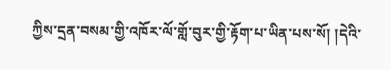ཀྱིས་དྲན་བསམ་གྱི་འཁོར་ལོ་གློ་བུར་གྱི་རྟོག་པ་ཡིན་པས་སོ། །དེའི་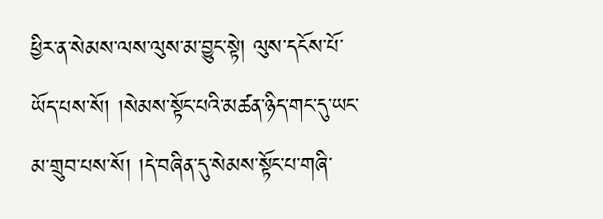ཕྱིར་ན་སེམས་ལས་ལུས་མ་བྱུང་སྟེ། ལུས་དངོས་པོ་ཡོད་པས་སོ། །སེམས་སྟོང་པའི་མཚན་ཉིད་གང་དུ་ཡང་མ་གྲུབ་པས་སོ། །དེ་བཞིན་དུ་སེམས་སྟོང་པ་གཞི་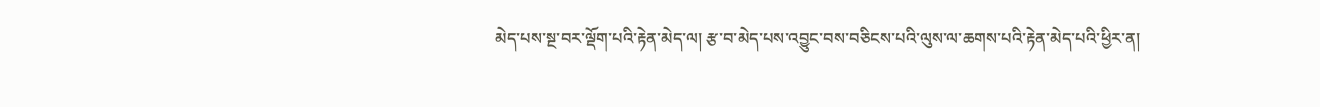མེད་པས་སྔ་བར་ལྡོག་པའི་རྟེན་མེད་ལ། རྩ་བ་མེད་པས་འབྱུང་བས་བཅིངས་པའི་ལུས་ལ་ཆགས་པའི་རྟེན་མེད་པའི་ཕྱིར་ན།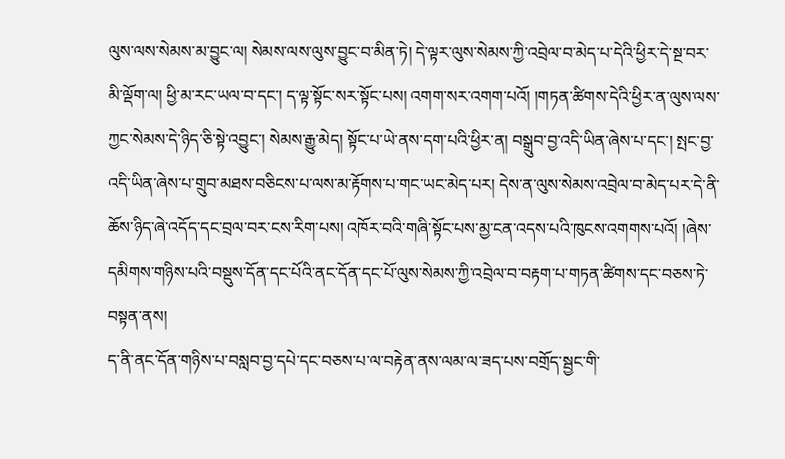ལུས་ལས་སེམས་མ་བྱུང་ལ། སེམས་ལས་ལུས་བྱུང་བ་མིན་ཏེ། དེ་ལྟར་ལུས་སེམས་ཀྱི་འབྲེལ་བ་མེད་པ་དེའི་ཕྱིར་དེ་སྔ་བར་མི་ལྡོག་ལ། ཕྱི་མ་རང་ཡལ་བ་དང་། ད་ལྟ་སྟོང་སར་སྟོང་པས། འགག་སར་འགག་པའོ། །གཏན་ཚིགས་དེའི་ཕྱིར་ན་ལུས་ལས་ཀྱང་སེམས་དེ་ཉིད་ཅི་སྟེ་འབྱུང་། སེམས་རྒྱུ་མེད། སྟོང་པ་ཡེ་ནས་དག་པའི་ཕྱིར་ན། བསྒྲུབ་བྱ་འདི་ཡིན་ཞེས་པ་དང་། སྤང་བྱ་འདི་ཡིན་ཞེས་པ་གྲུབ་མཐས་བཅིངས་པ་ལས་མ་རྟོགས་པ་གང་ཡང་མེད་པར། དེས་ན་ལུས་སེམས་འབྲེལ་བ་མེད་པར་དེ་ནི་ཆོས་ཉིད་ཞེ་འདོད་དང་བྲལ་བར་ངས་རིག་པས། འཁོར་བའི་གཞི་སྟོང་པས་མྱ་ངན་འདས་པའི་ཁུངས་འགགས་པའོ། །ཞེས་དམིགས་གཉིས་པའི་བསྡུས་དོན་དང་པོའི་ནང་དོན་དང་པོ་ལུས་སེམས་ཀྱི་འབྲེལ་བ་བརྟག་པ་གཏན་ཚིགས་དང་བཅས་ཏེ་བསྟན་ནས།
ད་ནི་ནང་དོན་གཉིས་པ་བསླབ་བྱ་དཔེ་དང་བཅས་པ་ལ་བརྟེན་ནས་ལམ་ལ་ཟད་པས་བགྲོད་སྦྱང་གི་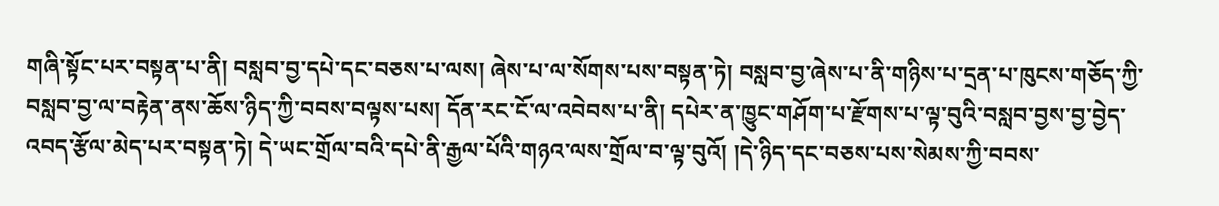གཞི་སྟོང་པར་བསྟན་པ་ནི། བསླབ་བྱ་དཔེ་དང་བཅས་པ་ལས། ཞེས་པ་ལ་སོགས་པས་བསྟན་ཏེ། བསླབ་བྱ་ཞེས་པ་ནི་གཉིས་པ་དྲན་པ་ཁུངས་གཅོད་ཀྱི་བསླབ་བྱ་ལ་བརྟེན་ནས་ཆོས་ཉིད་ཀྱི་བབས་བལྟས་པས། དོན་རང་ངོ་ལ་འབེབས་པ་ནི། དཔེར་ན་ཁྱུང་གཤོག་པ་རྫོགས་པ་ལྟ་བུའི་བསླབ་བྱས་བྱ་བྱེད་འབད་རྩོལ་མེད་པར་བསྟན་ཏེ། དེ་ཡང་གྲོལ་བའི་དཔེ་ནི་རྒྱལ་པོའི་གཉའ་ལས་གྲོལ་བ་ལྟ་བུའོ། །དེ་ཉིད་དང་བཅས་པས་སེམས་ཀྱི་བབས་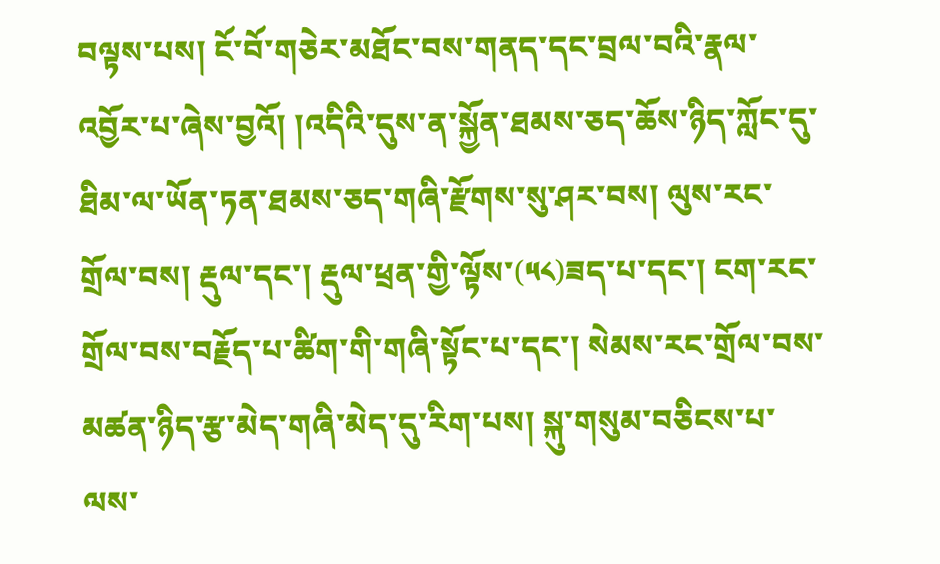བལྟས་པས། ངོ་བོ་གཅེར་མཐོང་བས་གནད་དང་བྲལ་བའི་རྣལ་འབྱོར་པ་ཞེས་བྱའོ། །འདིའི་དུས་ན་སྐྱོན་ཐམས་ཅད་ཆོས་ཉིད་ཀློང་དུ་ཐིམ་ལ་ཡོན་ཏན་ཐམས་ཅད་གཞི་རྫོགས་སུ་ཤར་བས། ལུས་རང་གྲོལ་བས། རྡུལ་དང་། རྡུལ་ཕྲན་གྱི་ལྟོས་(༥༨)ཟད་པ་དང་། ངག་རང་གྲོལ་བས་བརྗོད་པ་ཚིག་གི་གཞི་སྟོང་པ་དང་། སེམས་རང་གྲོལ་བས་མཚན་ཉིད་རྩ་མེད་གཞི་མེད་དུ་རིག་པས། སྐུ་གསུམ་བཅིངས་པ་ལས་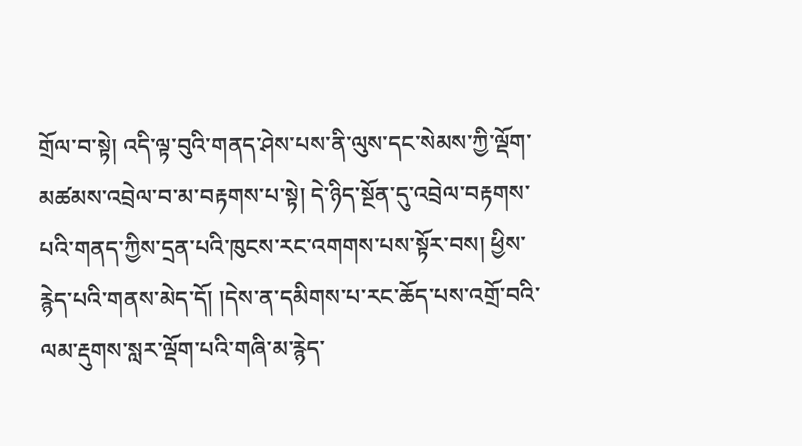གྲོལ་བ་སྟེ། འདི་ལྟ་བུའི་གནད་ཤེས་པས་ནི་ལུས་དང་སེམས་ཀྱི་ལྡོག་མཚམས་འབྲེལ་བ་མ་བརྟགས་པ་སྟེ། དེ་ཉིད་སྔོན་དུ་འབྲེལ་བརྟགས་པའི་གནད་ཀྱིས་དྲན་པའི་ཁུངས་རང་འགགས་པས་སྟོར་བས། ཕྱིས་རྙེད་པའི་གནས་མེད་དོ། །དེས་ན་དམིགས་པ་རང་ཆོད་པས་འགྲོ་བའི་ལམ་རྡུགས་སླར་ལྡོག་པའི་གཞི་མ་རྙེད་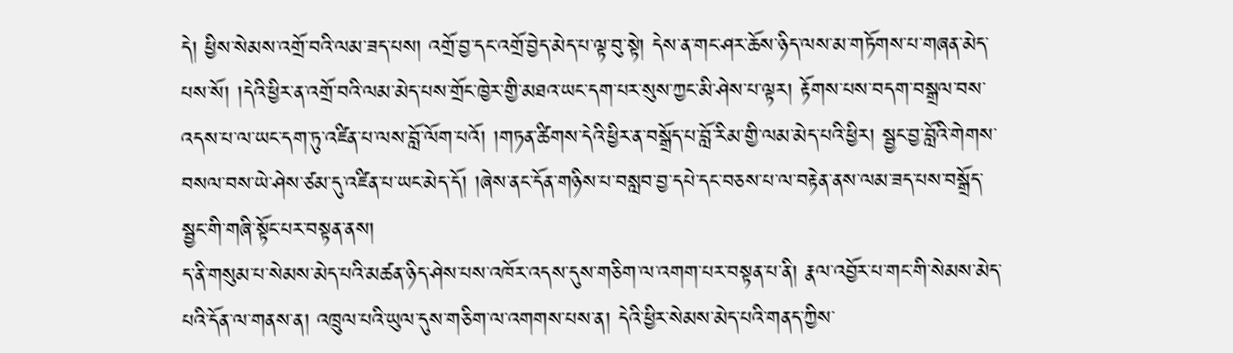དེ། ཕྱིས་སེམས་འགྲོ་བའི་ལམ་ཟད་པས། འགྲོ་བྱ་དང་འགྲོ་བྱེད་མེད་པ་ལྟ་བུ་སྟེ། དེས་ན་གང་ཤར་ཆོས་ཉིད་ལས་མ་གཏོགས་པ་གཞན་མེད་པས་སོ། །དེའི་ཕྱིར་ན་འགྲོ་བའི་ལམ་མེད་པས་གྲོང་ཁྱེར་གྱི་མཐའ་ཡང་དག་པར་སུས་ཀྱང་མི་ཤེས་པ་ལྟར། རྟོགས་པས་བདག་བསྒྲལ་བས་འདས་པ་ལ་ཡང་དག་ཏུ་འཛིན་པ་ལས་བློ་ལོག་པའོ། །གཏན་ཚིགས་དེའི་ཕྱིར་ན་བསྒྲོད་པ་བློ་རིམ་གྱི་ལམ་མེད་པའི་ཕྱིར། སྦྱང་བྱ་བློའི་གེགས་བསལ་བས་ཡེ་ཤེས་ཙམ་དུ་འཛིན་པ་ཡང་མེད་དོ། །ཞེས་ནང་དོན་གཉིས་པ་བསླབ་བྱ་དཔེ་དང་བཅས་པ་ལ་བརྟེན་ནས་ལམ་ཟད་པས་བསྒྲོད་སྦྱང་གི་གཞི་སྟོང་པར་བསྟན་ནས།
ད་ནི་གསུམ་པ་སེམས་མེད་པའི་མཚན་ཉིད་ཤེས་པས་འཁོར་འདས་དུས་གཅིག་ལ་འགག་པར་བསྟན་པ་ནི། རྣལ་འབྱོར་པ་གང་གི་སེམས་མེད་པའི་དོན་ལ་གནས་ན། འཁྲུལ་པའི་ཡུལ་དུས་གཅིག་ལ་འགགས་པས་ན། དེའི་ཕྱིར་སེམས་མེད་པའི་གནད་ཀྱིས་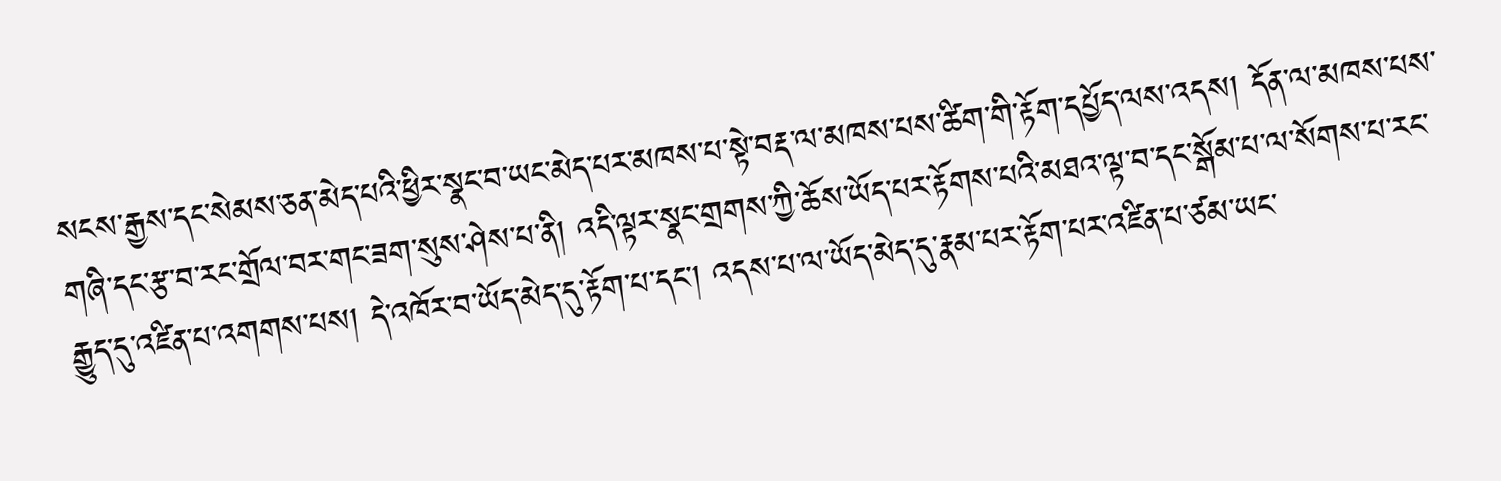སངས་རྒྱས་དང་སེམས་ཅན་མེད་པའི་ཕྱིར་སྣང་བ་ཡང་མེད་པར་མཁས་པ་སྟེ་བརྡ་ལ་མཁས་པས་ཚིག་གི་རྟོག་དཔྱོད་ལས་འདས། དོན་ལ་མཁས་པས་གཞི་དང་རྩ་བ་རང་གྲོལ་བར་གང་ཟག་སུས་ཤེས་པ་ནི། འདི་ལྟར་སྣང་གྲགས་ཀྱི་ཆོས་ཡོད་པར་རྟོགས་པའི་མཐའ་ལྟ་བ་དང་སྒོམ་པ་ལ་སོགས་པ་རང་རྒྱུད་དུ་འཛིན་པ་འགགས་པས། དེ་འཁོར་བ་ཡོད་མེད་དུ་རྟོག་པ་དང་། འདས་པ་ལ་ཡོད་མེད་དུ་རྣམ་པར་རྟོག་པར་འཛིན་པ་ཙམ་ཡང་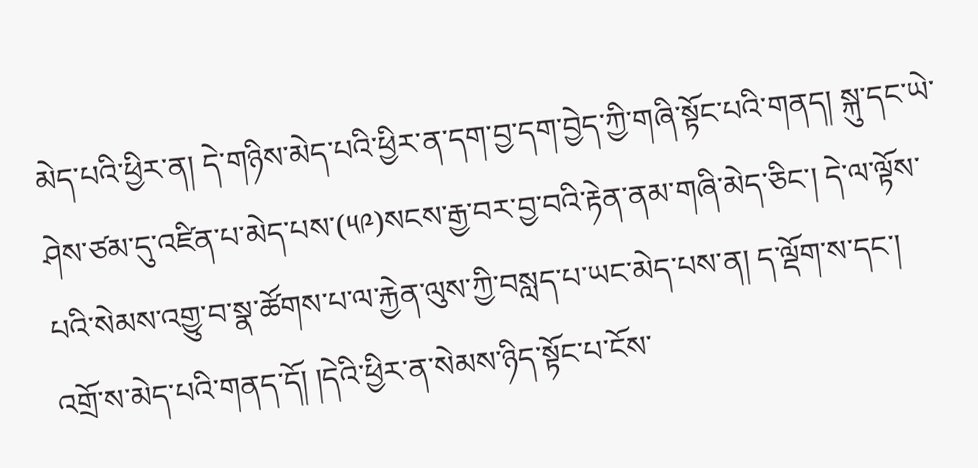མེད་པའི་ཕྱིར་ན། དེ་གཉིས་མེད་པའི་ཕྱིར་ན་དག་བྱ་དག་བྱེད་ཀྱི་གཞི་སྟོང་པའི་གནད། སྐུ་དང་ཡེ་ཤེས་ཙམ་དུ་འཛིན་པ་མེད་པས་(༥༩)སངས་རྒྱ་བར་བྱ་བའི་རྟེན་ནམ་གཞི་མེད་ཅིང་། དེ་ལ་ལྟོས་པའི་སེམས་འགྱུ་བ་སྣ་ཚོགས་པ་ལ་རྐྱེན་ལུས་ཀྱི་བསླད་པ་ཡང་མེད་པས་ན། ད་ལྡོག་ས་དང་། འགྲོ་ས་མེད་པའི་གནད་དོ། །དེའི་ཕྱིར་ན་སེམས་ཉིད་སྟོང་པ་ངོས་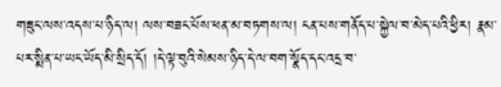གཟུང་ལས་འདས་པ་ཉིད་ལ། ལས་བཟང་པོས་ཕན་མ་བཏགས་ལ། ངན་པས་གནོད་པ་སྐྱེལ་བ་མེད་པའི་ཕྱིར། རྣམ་པར་སྨིན་པ་ཡང་ཡོད་མི་སྲིད་དོ། །དེ་ལྟ་བུའི་སེམས་ཉིད་དེ་ལ་བག་སྣོད་དང་འདྲ་བ་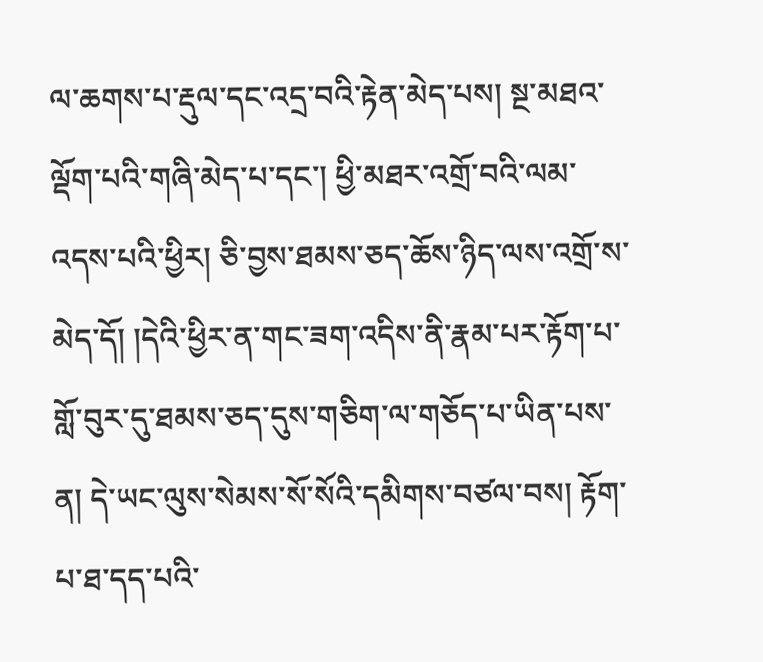ལ་ཆགས་པ་རྡུལ་དང་འདྲ་བའི་རྟེན་མེད་པས། སྔ་མཐའ་ལྡོག་པའི་གཞི་མེད་པ་དང་། ཕྱི་མཐར་འགྲོ་བའི་ལམ་འདས་པའི་ཕྱིར། ཅི་བྱས་ཐམས་ཅད་ཆོས་ཉིད་ལས་འགྲོ་ས་མེད་དོ། །དེའི་ཕྱིར་ན་གང་ཟག་འདིས་ནི་རྣམ་པར་རྟོག་པ་གློ་བུར་དུ་ཐམས་ཅད་དུས་གཅིག་ལ་གཅོད་པ་ཡིན་པས་ན། དེ་ཡང་ལུས་སེམས་སོ་སོའི་དམིགས་བཙལ་བས། རྟོག་པ་ཐ་དད་པའི་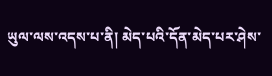ཡུལ་ལས་འདས་པ་ནི། མེད་པའི་དོན་མེད་པར་ཤེས་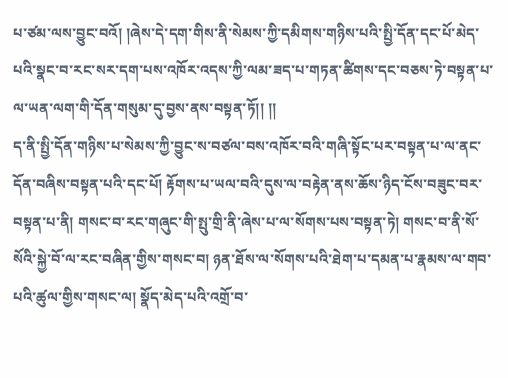པ་ཙམ་ལས་བྱུང་བའོ། །ཞེས་དེ་དག་གིས་ནི་སེམས་ཀྱི་དམིགས་གཉིས་པའི་སྤྱི་དོན་དང་པོ་མེད་པའི་སྣང་བ་རང་སར་དག་པས་འཁོར་འདས་ཀྱི་ལམ་ཟད་པ་གཏན་ཚིགས་དང་བཅས་ཏེ་བསྟན་པ་ལ་ཡན་ལག་གི་དོན་གསུམ་དུ་བྱས་ནས་བསྟན་ཏོ།། །།
ད་ནི་སྤྱི་དོན་གཉིས་པ་སེམས་ཀྱི་བྱུང་ས་བཙལ་བས་འཁོར་བའི་གཞི་སྟོང་པར་བསྟན་པ་ལ་ནང་དོན་བཞིས་བསྟན་པའི་དང་པོ། རྟོགས་པ་ཡལ་བའི་དུས་ལ་བརྟེན་ནས་ཆོས་ཉིད་ངོས་བཟུང་བར་བསྟན་པ་ནི། གསང་བ་རང་གཞུང་གི་སྤུ་གྲི་ནི་ཞེས་པ་ལ་སོགས་པས་བསྟན་ཏེ། གསང་བ་ནི་སོ་སོའི་སྐྱེ་བོ་ལ་རང་བཞིན་གྱིས་གསང་བ། ཉན་ཐོས་ལ་སོགས་པའི་ཐེག་པ་དམན་པ་རྣམས་ལ་གབ་པའི་ཚུལ་གྱིས་གསང་ལ། སྣོད་མེད་པའི་འགྲོ་བ་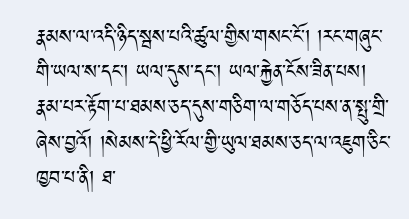རྣམས་ལ་འདི་ཉིད་སྦས་པའི་ཚུལ་གྱིས་གསང་ངོ་། །རང་གཞུང་གི་ཡལ་ས་དང་། ཡལ་དུས་དང་། ཡལ་རྐྱེན་ངོས་ཟིན་པས། རྣམ་པར་རྟོག་པ་ཐམས་ཅད་དུས་གཅིག་ལ་གཅོད་པས་ན་སྤུ་གྲི་ཞེས་བྱའོ། །སེམས་དེ་ཕྱི་རོལ་གྱི་ཡུལ་ཐམས་ཅད་ལ་འཇུག་ཅིང་ཁྱབ་པ་ནི། ཐ་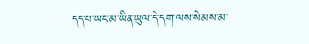དད་པ་ཡང་མ་ཡིན་ཡུལ་དེ་དག་ལས་སེམས་མ་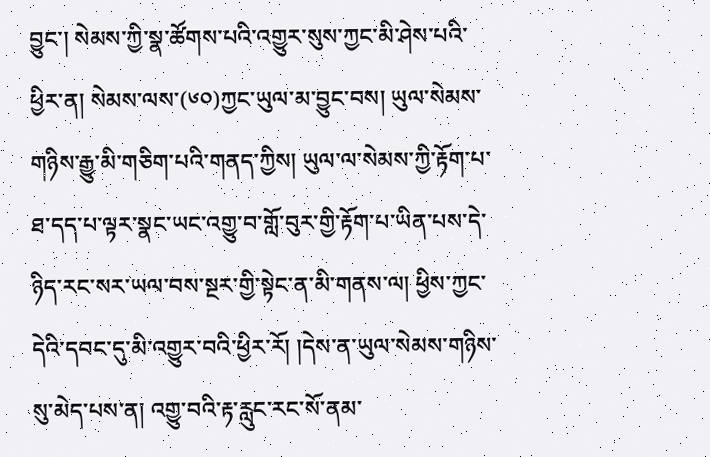བྱུང་། སེམས་ཀྱི་སྣ་ཚོགས་པའི་འགྱུར་སུས་ཀྱང་མི་ཤེས་པའི་ཕྱིར་ན། སེམས་ལས་(༦༠)ཀྱང་ཡུལ་མ་བྱུང་བས། ཡུལ་སེམས་གཉིས་རྒྱུ་མི་གཅིག་པའི་གནད་ཀྱིས། ཡུལ་ལ་སེམས་ཀྱི་རྟོག་པ་ཐ་དད་པ་ལྟར་སྣང་ཡང་འགྱུ་བ་གློ་བུར་གྱི་རྟོག་པ་ཡིན་པས་དེ་ཉིད་རང་སར་ཡལ་བས་སྔར་གྱི་སྟེང་ན་མི་གནས་ལ། ཕྱིས་ཀྱང་དེའི་དབང་དུ་མི་འགྱུར་བའི་ཕྱིར་རོ། །དེས་ན་ཡུལ་སེམས་གཉིས་སུ་མེད་པས་ན། འགྱུ་བའི་རྟ་རླུང་རང་སོ་ནམ་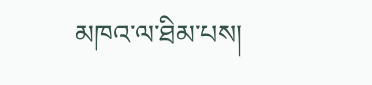མཁའ་ལ་ཐིམ་པས།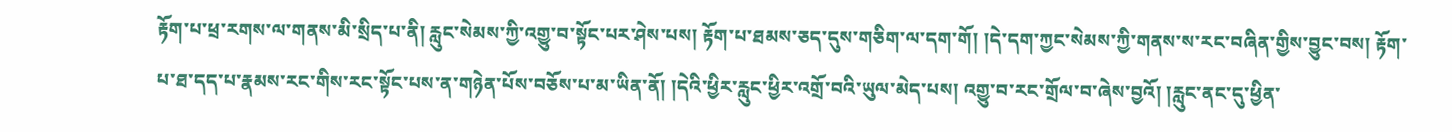རྟོག་པ་ཕྲ་རགས་ལ་གནས་མི་སྲིད་པ་ནི། རླུང་སེམས་ཀྱི་འགྱུ་བ་སྟོང་པར་ཤེས་པས། རྟོག་པ་ཐམས་ཅད་དུས་གཅིག་ལ་དག་གོ། །དེ་དག་ཀྱང་སེམས་ཀྱི་གནས་ས་རང་བཞིན་གྱིས་བྱུང་བས། རྟོག་པ་ཐ་དད་པ་རྣམས་རང་གིས་རང་སྟོང་པས་ན་གཉེན་པོས་བཅོས་པ་མ་ཡིན་ནོ། །དེའི་ཕྱིར་རླུང་ཕྱིར་འགྲོ་བའི་ཡུལ་མེད་པས། འགྱུ་བ་རང་གྲོལ་བ་ཞེས་བྱའོ། །རླུང་ནང་དུ་ཕྱིན་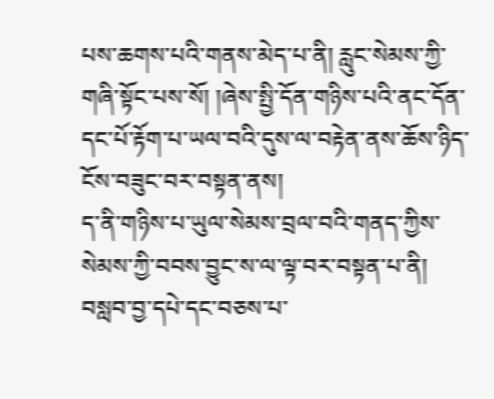པས་ཆགས་པའི་གནས་མེད་པ་ནི། རླུང་སེམས་ཀྱི་གཞི་སྟོང་པས་སོ། །ཞེས་སྤྱི་དོན་གཉིས་པའི་ནང་དོན་དང་པོ་རྟོག་པ་ཡལ་བའི་དུས་ལ་བརྟེན་ནས་ཆོས་ཉིད་ངོས་བཟུང་བར་བསྟན་ནས།
ད་ནི་གཉིས་པ་ཡུལ་སེམས་བྲལ་བའི་གནད་ཀྱིས་སེམས་ཀྱི་བབས་བྱུང་ས་ལ་ལྟ་བར་བསྟན་པ་ནི། བསླབ་བྱ་དཔེ་དང་བཅས་པ་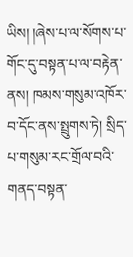ཡིས། །ཞེས་པ་ལ་སོགས་པ་གོང་དུ་བསྟན་པ་ལ་བརྟེན་ནས། ཁམས་གསུམ་འཁོར་བ་དོང་ནས་སྤྲུགས་ཏེ། སྲིད་པ་གསུམ་རང་གྲོལ་བའི་གནད་བསྟན་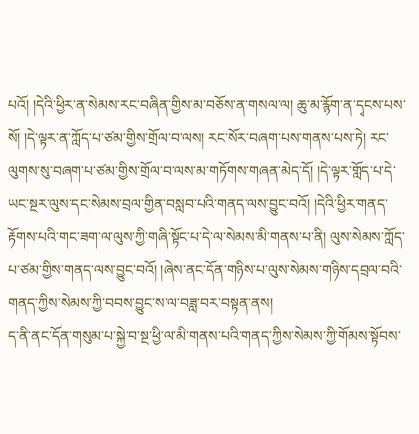པའོ། །དེའི་ཕྱིར་ན་སེམས་རང་བཞིན་གྱིས་མ་བཅོས་ན་གསལ་ལ། ཆུ་མ་རྙོག་ན་དྭངས་པས་སོ། །དེ་ལྟར་ན་ཀློད་པ་ཙམ་གྱིས་གྲོལ་བ་ལས། རང་སོར་བཞག་པས་གནས་པས་ཏེ། རང་ལུགས་སུ་བཞག་པ་ཙམ་གྱིས་གྲོལ་བ་ལས་མ་གཏོགས་གཞན་མེད་དོ། །དེ་ལྟར་གློད་པ་དེ་ཡང་སྔར་ལུས་དང་སེམས་བྲལ་གྱིན་བསླབ་པའི་གནད་ལས་བྱུང་བའོ། །དེའི་ཕྱིར་གནད་རྟོགས་པའི་གང་ཟག་ལ་ལུས་ཀྱི་གཞི་སྟོང་པ་དེ་ལ་སེམས་མི་གནས་པ་ནི། ལུས་སེམས་ཀློད་པ་ཙམ་གྱིས་གནད་ལས་བྱུང་བའོ། །ཞེས་ནང་དོན་གཉིས་པ་ལུས་སེམས་གཉིས་དབྲལ་བའི་གནད་ཀྱིས་སེམས་ཀྱི་བབས་བྱུང་ས་ལ་བཟླ་བར་བསྟན་ནས།
ད་ནི་ནང་དོན་གསུམ་པ་སྐྱེ་བ་སྔ་ཕྱི་ལ་མི་གནས་པའི་གནད་ཀྱིས་སེམས་ཀྱི་གོམས་སྟོབས་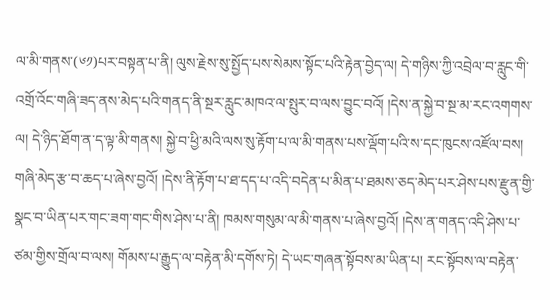ལ་མི་གནས་(༦༡)པར་བསྟན་པ་ནི། ལུས་རྗེས་སུ་སྤྱོད་པས་སེམས་སྟོང་པའི་རྟེན་བྱེད་ལ། དེ་གཉིས་ཀྱི་འབྲེལ་བ་རླུང་གི་འགྲོ་འོང་གཞི་ཟད་ནས་མེད་པའི་གནད་ནི་སྔར་རླུང་མཁའ་ལ་སྤུར་བ་ལས་བྱུང་བའོ། །དེས་ན་སྐྱེ་བ་སྔ་མ་རང་འགགས་ལ། དེ་ཉིད་ཐོག་ན་ད་ལྟ་མི་གནས། སྐྱེ་བ་ཕྱི་མའི་ལས་སུ་རྟོག་པ་ལ་མི་གནས་པས་ལྡོག་པའི་ས་དང་ཁུངས་འཛོལ་བས། གཞི་མེད་རྩ་བ་ཆད་པ་ཞེས་བྱའོ། །དེས་ནི་རྟོག་པ་ཐ་དད་པ་འདི་བདེན་པ་མིན་པ་ཐམས་ཅད་མེད་པར་ཤེས་པས་རྫུན་གྱི་སྣང་བ་ཡིན་པར་གང་ཟག་གང་གིས་ཤེས་པ་ནི། ཁམས་གསུམ་ལ་མི་གནས་པ་ཞེས་བྱའོ། །དེས་ན་གནད་འདི་ཤེས་པ་ཙམ་གྱིས་གྲོལ་བ་ལས། གོམས་པ་རྒྱུད་ལ་བརྟེན་མི་དགོས་ཏེ། དེ་ཡང་གཞན་སྟོབས་མ་ཡིན་པ། རང་སྟོབས་ལ་བརྟེན་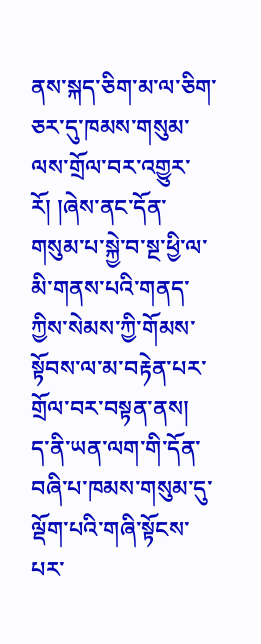ནས་སྐད་ཅིག་མ་ལ་ཅིག་ཅར་དུ་ཁམས་གསུམ་ལས་གྲོལ་བར་འགྱུར་རོ། །ཞེས་ནང་དོན་གསུམ་པ་སྐྱེ་བ་སྔ་ཕྱི་ལ་མི་གནས་པའི་གནད་ཀྱིས་སེམས་ཀྱི་གོམས་སྟོབས་ལ་མ་བརྟེན་པར་གྲོལ་བར་བསྟན་ནས།
ད་ནི་ཡན་ལག་གི་དོན་བཞི་པ་ཁམས་གསུམ་དུ་ལྡོག་པའི་གཞི་སྟོངས་པར་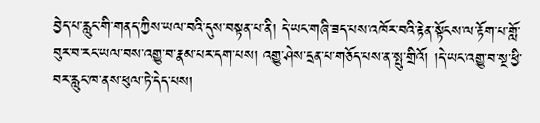བྱེད་པ་རླུང་གི་གནད་ཀྱིས་ཡལ་བའི་དུས་བསྟན་པ་ནི། དེ་ཡང་གཞི་ཟད་པས་འཁོར་བའི་རྟེན་སྟོངས་ལ་རྟོག་པ་གློ་བུར་བ་རང་ཡལ་བས་འགྱུ་བ་རྣམ་པར་དག་པས། འགྱུ་ཤེས་དྲན་པ་གཅོད་པས་ན་སྤུ་གྲིའོ། །དེ་ཡང་འགྱུ་བ་སྔ་ཕྱི་བར་རླུང་ཁ་ནས་ཕུལ་ཏེ་དེད་པས།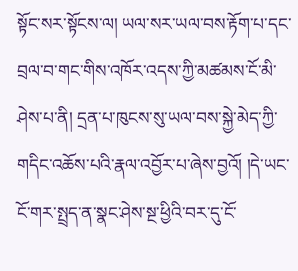སྟོང་སར་སྟོངས་ལ། ཡལ་སར་ཡལ་བས་རྟོག་པ་དང་བྲལ་བ་གང་གིས་འཁོར་འདས་ཀྱི་མཚམས་ངོ་མི་ཤེས་པ་ནི། དྲན་པ་ཁུངས་སུ་ཡལ་བས་སྐྱེ་མེད་ཀྱི་གདིང་འཆོས་པའི་རྣལ་འབྱོར་པ་ཞེས་བྱའོ། །དེ་ཡང་ངོ་གར་སྤྲད་ན་སྣང་ཤེས་སྔ་ཕྱིའི་བར་དུ་ངོ་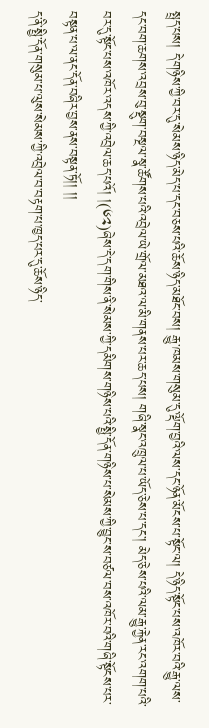སྤྲད་པས། དེ་གཉིས་ཀྱི་བར་དུ་སེམས་ཉིད་མེད་པ་དང་བཅས་པའི་ཆོས་ཉིད་མཐོང་བས། རྒྱུ་ཁམས་གསུམ་དུ་ལྡོག་བྱའི་ལས་དང་ཉོན་མོངས་པ་སྟོང་ལ། དེ་ཉིད་སྟོང་པས་འཁོར་བའི་རྒྱུ་ལས་དང་བག་ཆགས་འབྲས་བུ་སྡུག་བསྔལ་སྣ་ཚོགས་པའི་འབྲེལ་ཡེ་གྲོལ་མཐའ་ལ་མི་གནས་པར་ཆད་པས། གཞི་སྣང་འཁྲུལ་པ་ཡོད་ཅེས་པ་དང་། མེད་ཅེས་པའི་ལམ་རྒྱུ་རྐྱེན་རང་འགག་པའི་བར་དུ་སྟོང་པས་འཁོར་འདས་ཀྱི་འབྲེལ་ཆད་པའོ། །(༦༢)ཞེས་དེ་དག་གིས་ནི་སེམས་ཀྱི་དམིགས་གཉིས་པའི་སྤྱི་དོན་གཉིས་པ་སེམས་ཀྱི་བྱུང་ས་བཙལ་བས་འཁོར་བའི་གཞི་སྟོངས་པར་བསྟན་པ་ལ་ནང་དོན་བཞིར་བྱས་ནས་བསྟན་ཏོ།། །།
ད་ནི་སྤྱི་དོན་གསུམ་པ་ལུས་སེམས་ཀྱི་འབྲེལ་བ་བརྟག་པ་ཁྱད་པར་དུ་ཆོས་ཉིད་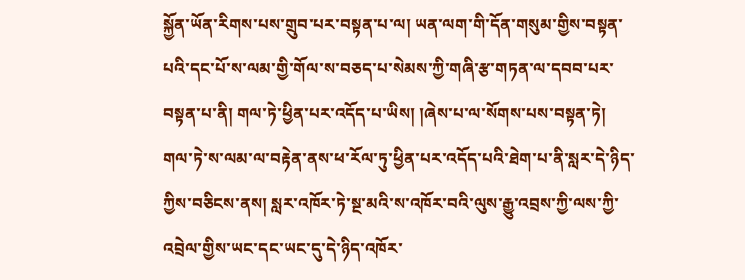སྐྱོན་ཡོན་རིགས་པས་གྲུབ་པར་བསྟན་པ་ལ། ཡན་ལག་གི་དོན་གསུམ་གྱིས་བསྟན་པའི་དང་པོ་ས་ལམ་གྱི་གོལ་ས་བཅད་པ་སེམས་ཀྱི་གཞི་རྩ་གཏན་ལ་དབབ་པར་བསྟན་པ་ནི། གལ་ཏེ་ཕྱིན་པར་འདོད་པ་ཡིས། །ཞེས་པ་ལ་སོགས་པས་བསྟན་ཏེ། གལ་ཏེ་ས་ལམ་ལ་བརྟེན་ནས་ཕ་རོལ་ཏུ་ཕྱིན་པར་འདོད་པའི་ཐེག་པ་ནི་སླར་དེ་ཉིད་ཀྱིས་བཅིངས་ནས། སླར་འཁོར་ཏེ་སྔ་མའི་ས་འཁོར་བའི་ལུས་རྒྱུ་འབྲས་ཀྱི་ལས་ཀྱི་འབྲེལ་གྱིས་ཡང་དང་ཡང་དུ་དེ་ཉིད་འཁོར་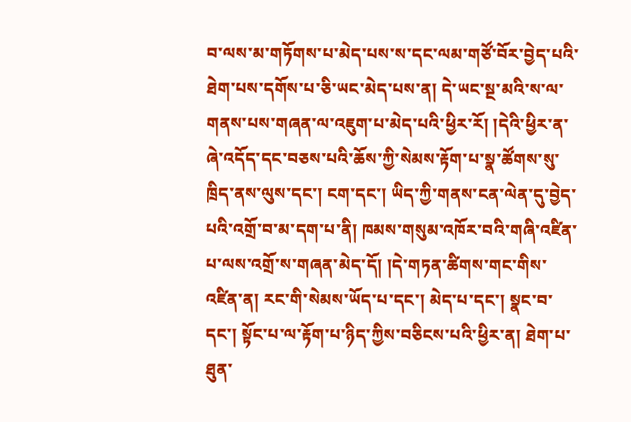བ་ལས་མ་གཏོགས་པ་མེད་པས་ས་དང་ལམ་གཙོ་བོར་བྱེད་པའི་ཐེག་པས་དགོས་པ་ཅི་ཡང་མེད་པས་ན། དེ་ཡང་སྔ་མའི་ས་ལ་གནས་པས་གཞན་ལ་འཇུག་པ་མེད་པའི་ཕྱིར་རོ། །དེའི་ཕྱིར་ན་ཞེ་འདོད་དང་བཅས་པའི་ཆོས་ཀྱི་སེམས་རྟོག་པ་སྣ་ཚོགས་སུ་ཁྲིད་ནས་ལུས་དང་། ངག་དང་། ཡིད་ཀྱི་གནས་ངན་ལེན་དུ་བྱེད་པའི་འགྲོ་བ་མ་དག་པ་ནི། ཁམས་གསུམ་འཁོར་བའི་གཞི་འཛིན་པ་ལས་འགྲོ་ས་གཞན་མེད་དོ། །དེ་གཏན་ཚིགས་གང་གིས་འཛིན་ན། རང་གི་སེམས་ཡོད་པ་དང་། མེད་པ་དང་། སྣང་བ་དང་། སྟོང་པ་ལ་རྟོག་པ་ཉིད་ཀྱིས་བཅིངས་པའི་ཕྱིར་ན། ཐེག་པ་ཐུན་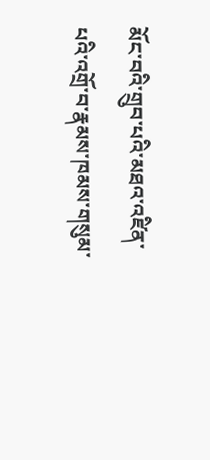མོང་བའི་གྲུབ་པའི་མཐའ་འཛིན་པའི་འགྲོ་བ་རྣམས་ཁམས་གསུམ་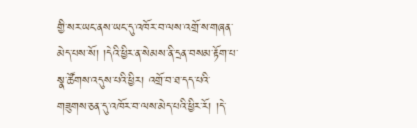གྱི་སར་ཡང་ནས་ཡང་དུ་འཁོར་བ་ལས་འགྲོ་ས་གཞན་མེད་པས་སོ། །དེའི་ཕྱིར་ན་སེམས་ནི་དྲན་བསམ་རྟོག་པ་སྣ་ཚོགས་འདུས་པའི་ཕྱིར། འགྲོ་བ་ཐ་དད་པའི་གཟུགས་ཅན་དུ་འཁོར་བ་ལས་མེད་པའི་ཕྱིར་རོ། །དེ་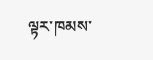ལྟར་ཁམས་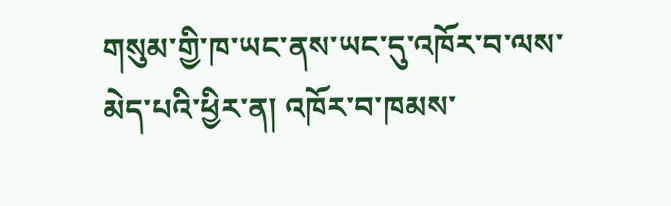གསུམ་གྱི་ཁ་ཡང་ནས་ཡང་དུ་འཁོར་བ་ལས་མེད་པའི་ཕྱིར་ན། འཁོར་བ་ཁམས་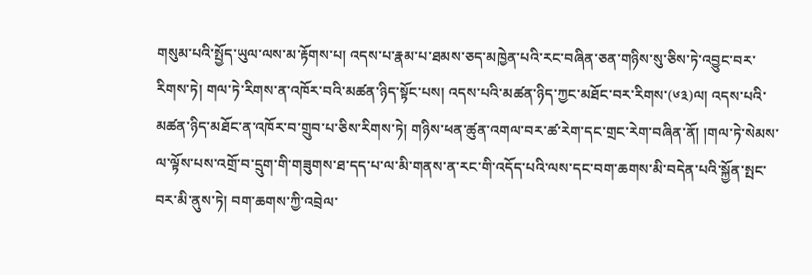གསུམ་པའི་སྤྱོད་ཡུལ་ལས་མ་རྟོགས་པ། འདས་པ་རྣམ་པ་ཐམས་ཅད་མཁྱེན་པའི་རང་བཞིན་ཅན་གཉིས་སུ་ཅིས་ཏེ་འབྱུང་བར་རིགས་ཏེ། གལ་ཏེ་རིགས་ན་འཁོར་བའི་མཚན་ཉིད་སྟོང་པས། འདས་པའི་མཚན་ཉིད་ཀྱང་མཐོང་བར་རིགས་(༦༣)ལ། འདས་པའི་མཚན་ཉིད་མཐོང་ན་འཁོར་བ་གྲུབ་པ་ཅིས་རིགས་ཏེ། གཉིས་ཕན་ཚུན་འགལ་བར་ཚ་རེག་དང་གྲང་རེག་བཞིན་ནོ། །གལ་ཏེ་སེམས་ལ་ལྟོས་པས་འགྲོ་བ་དྲུག་གི་གཟུགས་ཐ་དད་པ་ལ་མི་གནས་ན་རང་གི་འདོད་པའི་ལས་དང་བག་ཆགས་མི་བདེན་པའི་སྐྱོན་སྤང་བར་མི་ནུས་ཏེ། བག་ཆགས་ཀྱི་འབྲེལ་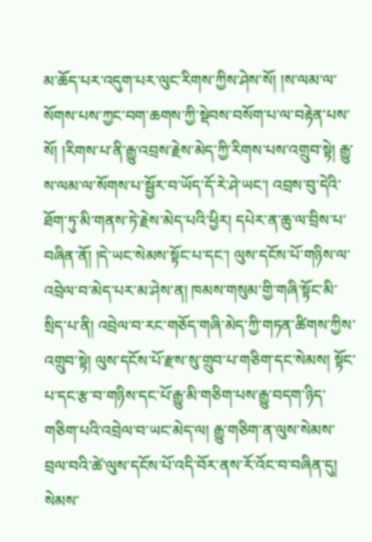མ་ཆོད་པར་འདུག་པར་ལུང་རིགས་ཀྱིས་ཤེས་སོ། །ས་ལམ་ལ་སོགས་པས་ཀྱང་བག་ཆགས་ཀྱི་སྡེབས་བསོག་པ་ལ་བརྟེན་པས་སོ། །རིགས་པ་ནི་རྒྱུ་འབྲས་རྗེས་མེད་ཀྱི་རིགས་པས་འགྲུབ་སྟེ། རྒྱུ་ས་ལམ་ལ་སོགས་པ་སྦྱོར་བ་ཡོད་དོ་རེ་ཤེ་ཡང་། འབྲས་བུ་དེའི་ཐོག་ཏུ་མི་གནས་ཏེ་རྗེས་མེད་པའི་ཕྱིར། དཔེར་ན་ཆུ་ལ་བྲིས་པ་བཞིན་ནོ། །དེ་ཡང་སེམས་སྟོང་པ་དང་། ལུས་དངོས་པོ་གཉིས་ལ་འབྲེལ་བ་མེད་པར་མ་ཤེས་ན། ཁམས་གསུམ་གྱི་གཞི་སྟོང་མི་སྲིད་པ་ནི། འབྲེལ་བ་རང་གཅོད་གཞི་མེད་ཀྱི་གཏན་ཚིགས་ཀྱིས་འགྲུབ་སྟེ། ལུས་དངོས་པོ་རྫས་སུ་གྲུབ་པ་གཅིག་དང་སེམས། སྟོང་པ་དང་རྩ་བ་གཉིས་དང་པོ་རྒྱུ་མི་གཅིག་པས་རྒྱུ་བདག་ཉིད་གཅིག་པའི་འབྲེལ་བ་ཡང་མེད་ལ། རྒྱུ་གཅིག་ན་ལུས་སེམས་བྲལ་བའི་ཚེ་ལུས་དངོས་པོ་འདི་བོར་ནས་རོ་འོང་བ་བཞིན་དུ། སེམས་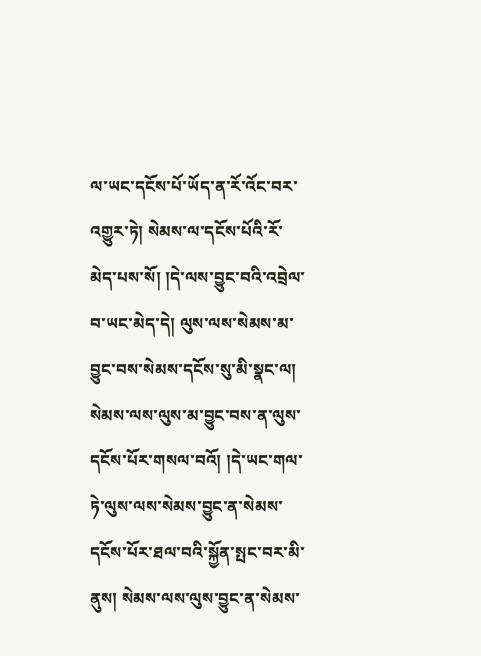ལ་ཡང་དངོས་པོ་ཡོད་ན་རོ་འོང་བར་འགྱུར་ཏེ། སེམས་ལ་དངོས་པོའི་རོ་མེད་པས་སོ། །དེ་ལས་བྱུང་བའི་འབྲེལ་བ་ཡང་མེད་དེ། ལུས་ལས་སེམས་མ་བྱུང་བས་སེམས་དངོས་སུ་མི་སྣང་ལ། སེམས་ལས་ལུས་མ་བྱུང་བས་ན་ལུས་དངོས་པོར་གསལ་བའོ། །དེ་ཡང་གལ་ཏེ་ལུས་ལས་སེམས་བྱུང་ན་སེམས་དངོས་པོར་ཐལ་བའི་སྐྱོན་སྤང་བར་མི་ནུས། སེམས་ལས་ལུས་བྱུང་ན་སེམས་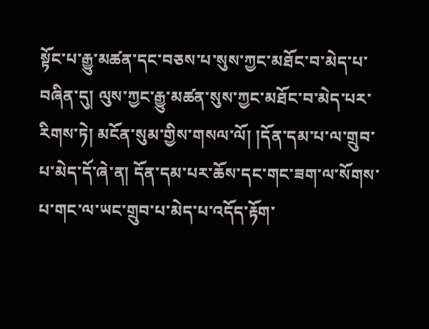སྟོང་པ་རྒྱུ་མཚན་དང་བཅས་པ་སུས་ཀྱང་མཐོང་བ་མེད་པ་བཞིན་དུ། ལུས་ཀྱང་རྒྱུ་མཚན་སུས་ཀྱང་མཐོང་བ་མེད་པར་རིགས་ཏེ། མངོན་སུམ་གྱིས་གསལ་ལོ། །དོན་དམ་པ་ལ་གྲུབ་པ་མེད་དོ་ཞེ་ན། དོན་དམ་པར་ཆོས་དང་གང་ཟག་ལ་སོགས་པ་གང་ལ་ཡང་གྲུབ་པ་མེད་པ་འདོད་རྟོག་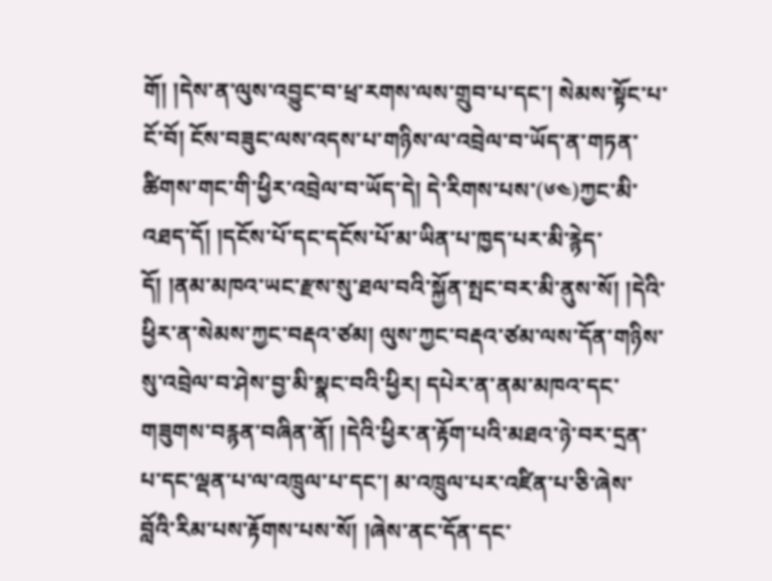གོ། །དེས་ན་ལུས་འབྱུང་བ་ཕྲ་རགས་ལས་གྲུབ་པ་དང་། སེམས་སྟོང་པ་ངོ་བོ། ངོས་བཟུང་ལས་འདས་པ་གཉིས་ལ་འབྲེལ་བ་ཡོད་ན་གཏན་ཚིགས་གང་གི་ཕྱིར་འབྲེལ་བ་ཡོད་དེ། དེ་རིགས་པས་(༦༤)ཀྱང་མི་འཐད་དོ། །དངོས་པོ་དང་དངོས་པོ་མ་ཡིན་པ་ཁྱད་པར་མི་རྙེད་དོ། །ནམ་མཁའ་ཡང་རྫས་སུ་ཐལ་བའི་སྐྱོན་སྤང་བར་མི་ནུས་སོ། །དེའི་ཕྱིར་ན་སེམས་ཀྱང་བརྡའ་ཙམ། ལུས་ཀྱང་བརྡའ་ཙམ་ལས་དོན་གཉིས་སུ་འབྲེལ་བ་ཤེས་བྱ་མི་སྣང་བའི་ཕྱིར། དཔེར་ན་ནམ་མཁའ་དང་གཟུགས་བརྙན་བཞིན་ནོ། །དེའི་ཕྱིར་ན་རྟོག་པའི་མཐའ་ཉེ་བར་དྲན་པ་དང་ལྡན་པ་ལ་འཁྲུལ་པ་དང་། མ་འཁྲུལ་པར་འཛིན་པ་ཅི་ཞེས་བློའི་རིམ་པས་རྟོགས་པས་སོ། །ཞེས་ནང་དོན་དང་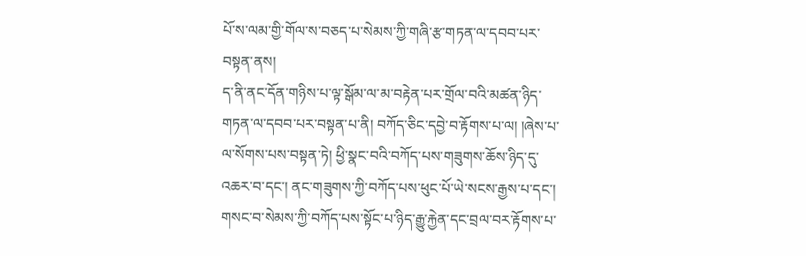པོ་ས་ལམ་གྱི་གོལ་ས་བཅད་པ་སེམས་ཀྱི་གཞི་རྩ་གཏན་ལ་དབབ་པར་བསྟན་ནས།
ད་ནི་ནང་དོན་གཉིས་པ་ལྟ་སྒོམ་ལ་མ་བརྟེན་པར་གྲོལ་བའི་མཚན་ཉིད་གཏན་ལ་དབབ་པར་བསྟན་པ་ནི། བཀོད་ཅིང་དབྱེ་བ་རྟོགས་པ་ལ། །ཞེས་པ་ལ་སོགས་པས་བསྟན་ཏེ། ཕྱི་སྣང་བའི་བཀོད་པས་གཟུགས་ཆོས་ཉིད་དུ་འཆར་བ་དང་། ནང་གཟུགས་ཀྱི་བཀོད་པས་ཕུང་པོ་ཡེ་སངས་རྒྱས་པ་དང་། གསང་བ་སེམས་ཀྱི་བཀོད་པས་སྟོང་པ་ཉིད་རྒྱུ་རྐྱེན་དང་བྲལ་བར་རྟོགས་པ་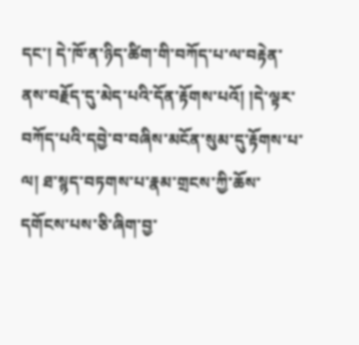དང་། དེ་ཁོ་ན་ཉིད་ཚིག་གི་བཀོད་པ་ལ་བརྟེན་ནས་བརྗོད་དུ་མེད་པའི་དོན་རྟོགས་པའོ། །དེ་ལྟར་བཀོད་པའི་དབྱེ་བ་བཞིས་མངོན་སུམ་དུ་རྟོགས་པ་ལ། ཐ་སྙད་བཏགས་པ་རྣམ་གྲངས་ཀྱི་ཆོས་དགོངས་པས་ཅི་ཞིག་བྱ་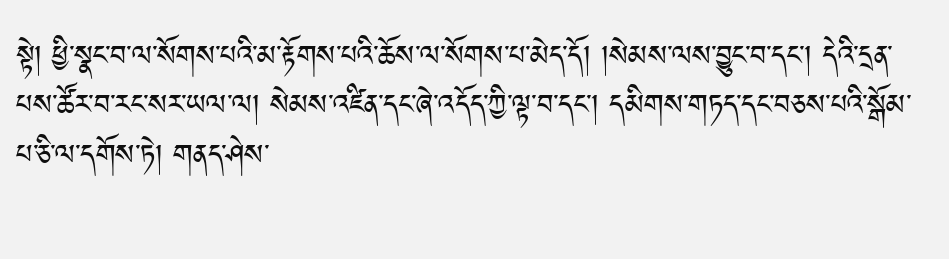སྟེ། ཕྱི་སྣང་བ་ལ་སོགས་པའི་མ་རྟོགས་པའི་ཆོས་ལ་སོགས་པ་མེད་དོ། །སེམས་ལས་བྱུང་བ་དང་། དེའི་དྲན་པས་ཚོར་བ་རང་སར་ཡལ་ལ། སེམས་འཛིན་དང་ཞེ་འདོད་ཀྱི་ལྟ་བ་དང་། དམིགས་གཏད་དང་བཅས་པའི་སྒོམ་པ་ཅི་ལ་དགོས་ཏེ། གནད་ཤེས་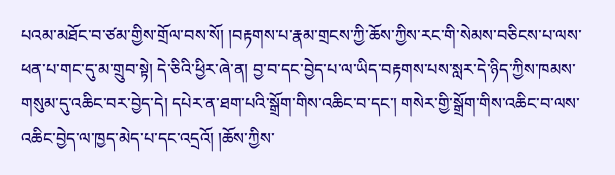པའམ་མཐོང་བ་ཙམ་གྱིས་གྲོལ་བས་སོ། །བརྟགས་པ་རྣམ་གྲངས་ཀྱི་ཆོས་ཀྱིས་རང་གི་སེམས་བཅིངས་པ་ལས་ཕན་པ་གང་དུ་མ་གྲུབ་སྟེ། དེ་ཅིའི་ཕྱིར་ཞེ་ན། བྱ་བ་དང་བྱེད་པ་ལ་ཡིད་བརྟགས་པས་སླར་དེ་ཉིད་ཀྱིས་ཁམས་གསུམ་དུ་འཆིང་བར་བྱེད་དེ། དཔེར་ན་ཐག་པའི་སྒྲོག་གིས་འཆིང་བ་དང་། གསེར་གྱི་སྒྲོག་གིས་འཆིང་བ་ལས་འཆིང་བྱེད་ལ་ཁྱད་མེད་པ་དང་འདྲའོ། །ཆོས་ཀྱིས་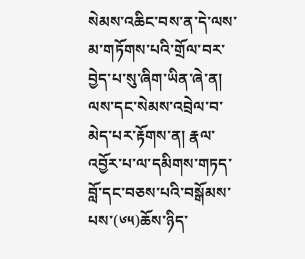སེམས་འཆིང་བས་ན་དེ་ལས་མ་གཏོགས་པའི་གྲོལ་བར་བྱེད་པ་སུ་ཞིག་ཡིན་ཞེ་ན། ལས་དང་སེམས་འབྲེལ་བ་མེད་པར་རྟོགས་ན། རྣལ་འབྱོར་པ་ལ་དམིགས་གཏད་བློ་དང་བཅས་པའི་བསྒོམས་པས་(༦༥)ཆོས་ཉིད་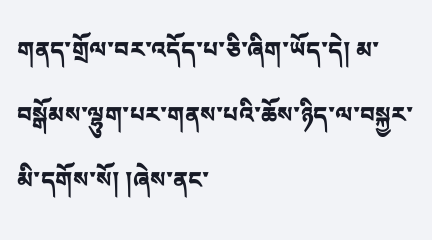གནད་གྲོལ་བར་འདོད་པ་ཅི་ཞིག་ཡོད་དེ། མ་བསྒོམས་ལྷུག་པར་གནས་པའི་ཆོས་ཉིད་ལ་བསྐྱར་མི་དགོས་སོ། །ཞེས་ནང་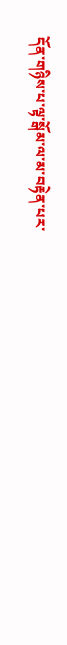དོན་གཉིས་པ་ལྟ་སྒོམ་ལ་མ་བརྟེན་པར་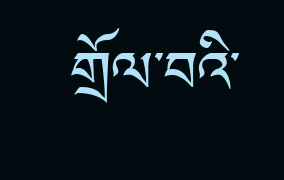གྲོལ་བའི་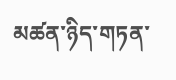མཚན་ཉིད་གཏན་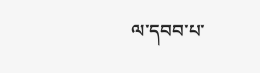ལ་དབབ་པ་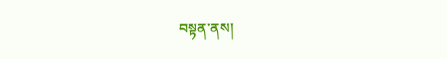བསྟན་ནས།